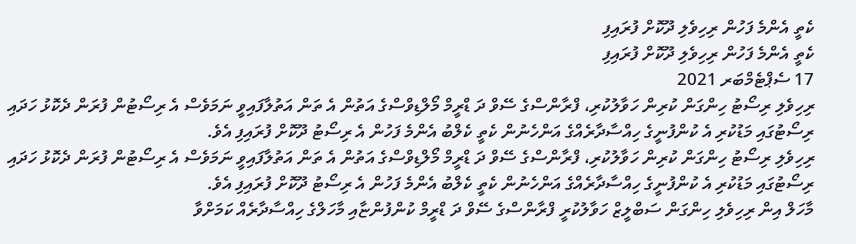ކެތީ އެންމެ ފަހުން ރިހިވެލި ދޫކޮށް ފުރައިފި
ކެތީ އެންމެ ފަހުން ރިހިވެލި ދޫކޮށް ފުރައިފި
17 ސެޕްޓެމްބަރ 2021
ރިހިވެލި ރިސޯޓު ހިންގަން ކުރިން ހަވާލުކުރި، ފްރާންސްގެ ސޭވް ދަ ޑްރީމް މޯލްޑިވްސްގެ އަތުން އެ ތަން އަތުލާފައިވީ ނަމަވެސް އެ ރިސޯޓުން ފުރަން ދެކޮޅު ހަދައި ރިސޯޓުގައި މަޑުކުރި އެ ކުންފުނީގެ ހިއްސާދާރެއްގެ އަންހެނުން ކެތީ ކެލްބު އެންމެ ފަހުން އެ ރިސޯޓު ދޫކޮށް ފުރައިފި އެވެ.
ރިހިވެލި ރިސޯޓު ހިންގަން ކުރިން ހަވާލުކުރި، ފްރާންސްގެ ސޭވް ދަ ޑްރީމް މޯލްޑިވްސްގެ އަތުން އެ ތަން އަތުލާފައިވީ ނަމަވެސް އެ ރިސޯޓުން ފުރަން ދެކޮޅު ހަދައި ރިސޯޓުގައި މަޑުކުރި އެ ކުންފުނީގެ ހިއްސާދާރެއްގެ އަންހެނުން ކެތީ ކެލްބު އެންމެ ފަހުން އެ ރިސޯޓު ދޫކޮށް ފުރައިފި އެވެ.
މާހަލް އިން ރިހިވެލި ހިންގަން ސަބްލީޒް ހަވާލުކުރީ ފްރާންސްގެ ސޭވް ދަ ޑްރީމް ކުންފުންޏާއި މާހަލްގެ ހިއްސާދާރެއް ކަމަށްވާ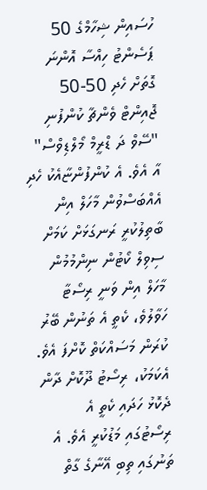ހުސައިން ޝިހާމްގެ 50 ޕަސެންޓު ހިއްސާ އޮންނަ ގޮތަށް ހެދި 50-50 ޖޮއިންޓް ވެންޗާ ކުންފުނި "ސޭވް ދަ ޑްރީމް މޯލްޑިވްސް" އާ އެވެ. އެ ކުންފުންޏާއެކު ހެދި އެއްބަސްވުން މާހަލް އިން ބާތިލުކުރީ ރަނގަޅަށް ކަމަށް ސިވިލް ކޯޓުން ނިންމުމުން މާހަލް އިން ވަނީ ރިސޯޓާ ހަވާލުވެ، ކެތީ އެ ތަނުން ބޭރު ކުރަން މަސައްކަތް ކޮށްފަ އެވެ.
އެކަމަކު، ރިސޯޓު ދޫކޮށް ދާން ދެކޮޅު ހަދައި ކެތީ އެ ރިސޯޓުގައި މަޑުކުރީ އެވެ. އެ ތަނުގައި ތިބި އޭނާގެ ގާތް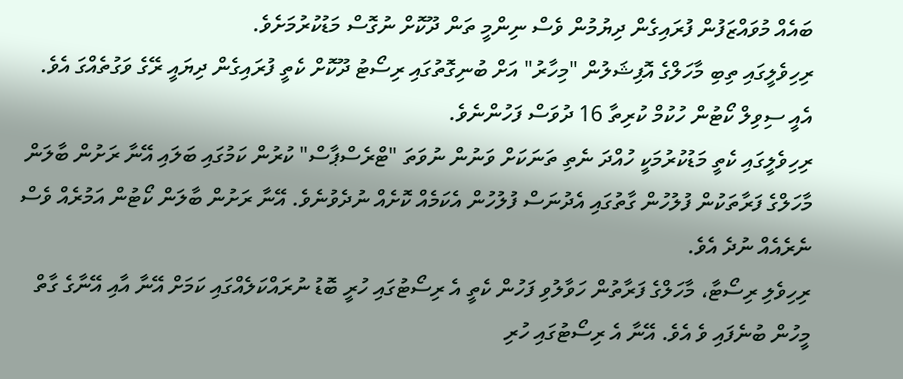ބައެއް މުވައްޒަފުން ފުރައިގެން ދިޔުމުން ވެސް ނިންމީ ތަން ދޫކޮށް ނުގޮސް މަޑުކުރުމަށެވެ.
ރިހިވެލީގައި ތިބި މާހަލްގެ އޮފިޝަލުން "މިހާރު" އަށް ބުނިގޮތުގައި ރިސޯޓު ދޫކޮށް ކެތީ ފުރައިގެން ދިޔައީ ރޭގެ ވަގުތެއްގަ އެވެ. އެއީ ސިވިލް ކޯޓުން ހުކުމް ކުރިތާ 16 ދުވަސް ފަހުންނެވެ.
ރިހިވެލީގައި ކެތީ މަޑުކުރުމަކީ ހުއްދަ ނެތި ތަނަކަށް ވަނުން ނުވަތަ "ޓްރެސްޕާސް" ކުރުން ކަމުގައި ބަލައި އޭނާ ރަށުން ބާލަން މާހަލްގެ ފަރާތަކުން ފުލުހުން ގާތުގައި އެދުނަސް ފުލުހުން އެކަމެއް ކޮށެއް ނުދެވުނެވެ. އޭނާ ރަށުން ބާލަން ކޯޓުން އަމުރެއް ވެސް ނެރެއެއް ނުދެ އެވެ.
ރިހިވެލި ރިސޯޓާ، މާހަލްގެ ފަރާތުން ހަވާލުވި ފަހުން ކެތީ އެ ރިސޯޓުގައި ހުރީ ބޮޑު ނުރައްކަލެއްގައި ކަމަށް އޭނާ އާއި އޭނާގެ ގާތް މީހުން ބުނެފައި ވެ އެވެ. އޭނާ އެ ރިސޯޓުގައި ހުރި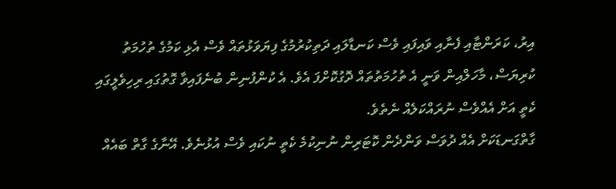އިރު، ކަރަންޓާއި ފެނާއި ވައިފައި ވެސް ކަނޑާލައި ދަތިކުރުމުގެ ފިޔަވަޅުތައް ވެސް އެޅި ކަމުގެ ތުހުމަތު ކުރިޔަސް، މާހަލްއިން ވަނީ އެ ތުހުމަތުތައް ދޮގުކޮށްފަ އެވެ. އެ ކުންފުނިން ބުނެފައިވާ ގޮތުގައި ރިހިވެލީގައި ކެތީ އަށް އެއްވެސް ނުރައްކަލެއް ނެތެވެ.
ގާތްގަނޑަކަށް އެއް ދުވަސް ވަންދެން ކޮޓަރިން ނުނިކުމެ ކެތީ ނުކައި ވެސް އުޅުނެވެ. އޭނާގެ ގާތް ބައެއް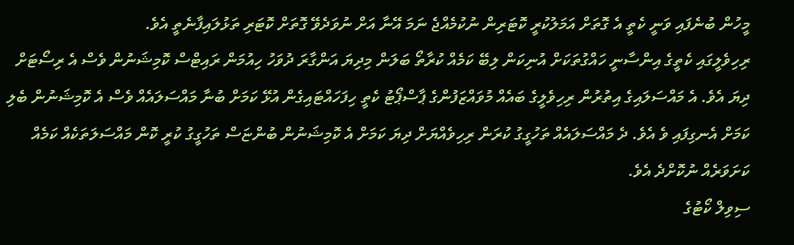މީހުން ބުނެފައި ވަނީ ކެތީ އެ ގޮތަށް އަމަލުކުރީ ކޮޓަރިން ނުކުމެއްޖެ ނަމަ އޭނާ އަށް ނުވަދެވޭ ގޮތަށް ކޮޓަރި ތަޅުލައިފާނެތީ އެވެ.
ރިހިވެލީގައި ކެތީގެ އިންސާނީ ހައްގުތަކަށް އުނިކަން ލިބޭ ކަމެއް ކުރާތޯ ބަލަން މިދިޔަ އަންގާރަ ދުވަހު ހިއުމަން ރައިޓްސް ކޮމިޝަނުން ވެސް އެ ރިސޯޓަށް ދިޔަ އެވެ. އެ މައްސަލައިގެ އިތުރުން ރިހިވެލީގެ ބައެއް މުވައްޒަފުންގެ ޕާސްޕޯޓު ކެތީ ހިފަހައްޓައިގެން އުޅޭ ކަމަށް ބުނާ މައްސަލައެއް ވެސް އެ ކޮމިޝަނުން ބެލި ކަމަށް އެނގިފައި ވެ އެވެ. ދެ މައްސަލައެއް ތަހުގީގު ކުރަން ރިހިވެއްޔަށް ދިޔަ ކަމަށް އެ ކޮމިޝަނުން ބުންޏަސް ތަހުގީގު ކުރީ ކޮން މައްސަލަތަކެއް ކަމެއް ކަށަވަރެއް ނުކޮށްދެ އެވެ.
ސިވިލް ކޯޓުގެ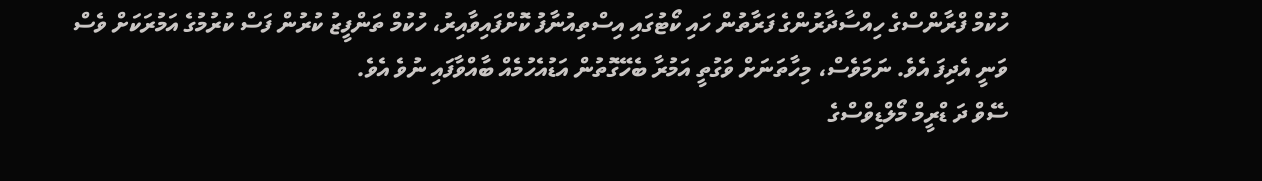ހުކުމް ފްރާންސްގެ ހިއްސާދާރުންގެ ފަރާތުން ހައި ކޯޓުގައި އިސްތިއުނާފު ކޮށްފައިވާއިރު، ހުކުމް ތަންފީޒު ކުރުން ފަސް ކުރުމުގެ އަމުރަކަށް ވެސް ވަނީ އެދިފަ އެވެ. ނަމަވެސް، މިހާތަނަށް ވަގުތީ އަމުރާ ބެހޭގޮތުން އަޑުއެހުމެއް ބާއްވާފައި ނުވެ އެވެ.
ސޭވް ދަ ޑްރީމް މޯލްޑިވްސްގެ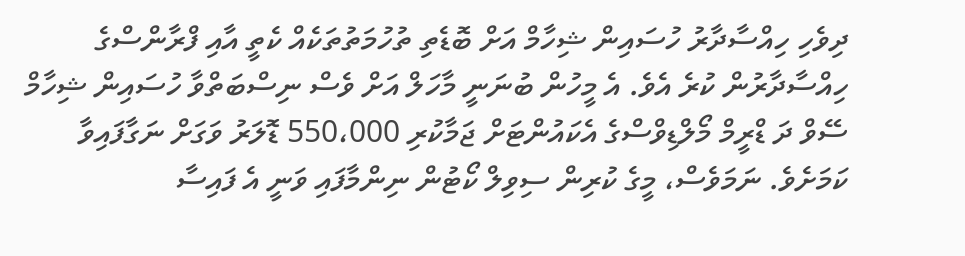ދިވެހި ހިއްސާދާރު ހުސައިން ޝިހާމް އަށް ބޮޑެތި ތުހުމަތުތަކެއް ކެތީ އާއި ފްރާންސްގެ ހިއްސާދާރުން ކުރެ އެވެ. އެ މީހުން ބުނަނީ މާހަލް އަށް ވެސް ނިސްބަތްވާ ހުސައިން ޝިހާމް ސޭވް ދަ ޑްރީމް މޯލްޑިވްސްގެ އެކައުންޓަށް ޖަމާކުރި 550،000 ޑޮލަރު ވަގަށް ނަގާފައިވާ ކަމަށެވެ. ނަމަވެސް، މީގެ ކުރިން ސިވިލް ކޯޓުން ނިންމާފައި ވަނީ އެ ފައިސާ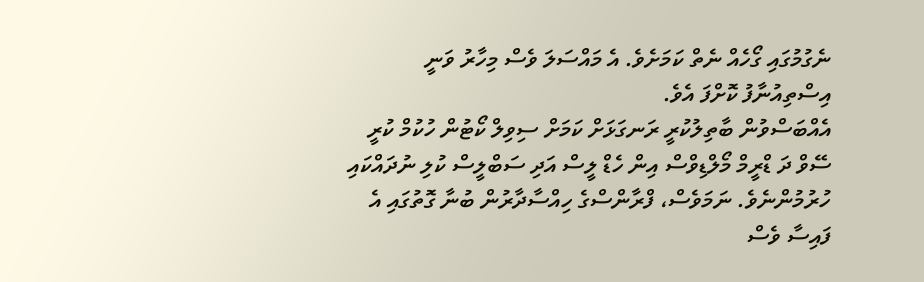ނެގުމުގައި ގޯހެއް ނެތް ކަމަށެވެ. އެ މައްސަލަ ވެސް މިހާރު ވަނީ އިސްތިއުނާފު ކޮށްފަ އެވެ.
އެއްބަސްވުން ބާތިލުކުރީ ރަނގަޅަށް ކަމަށް ސިވިލް ކޯޓުން ހުކުމް ކުރީ ސޭވް ދަ ޑްރީމް މޯލްޑިވްސް އިން ހެޑް ލީސް އަދި ސަބްލީސް ކުލި ނުދައްކައި ހުރުމުންނެވެ. ނަމަވެސް، ފްރާންސްގެ ހިއްސާދާރުން ބުނާ ގޮތުގައި އެ ފައިސާ ވެސް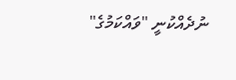ނުދެއްކުނީ "ވައްކަމުގެ"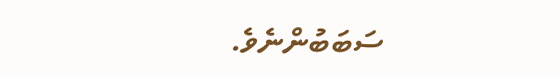ސަބަބުންނެވެ.